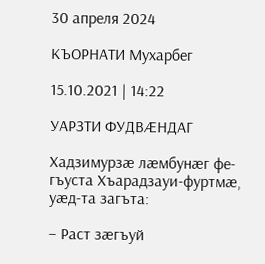30 апреля 2024

КЪОРНАТИ Мухарбег

15.10.2021 | 14:22

УАРЗТИ ФУДВӔНДАГ

Хадзимурзӕ лӕмбунӕг фе-гъуста Хъарадзауи-фуртмӕ, уӕд-та загъта:

– Раст зӕгъуй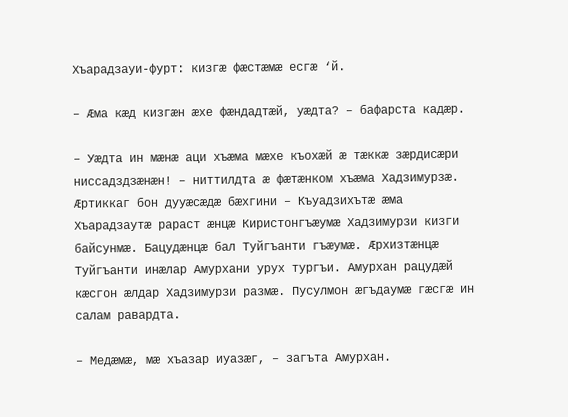Хъарадзауи-фурт: кизгӕ фӕстӕмӕ есгӕ ‘й.

– Ӕма кӕд кизгӕн ӕхе фӕндадтӕй, уӕдта? – бафарста кадӕр.

– Уӕдта ин мӕнӕ аци хъӕма мӕхе къохӕй ӕ тӕккӕ зӕрдисӕри ниссадздзӕнӕн! – ниттилдта ӕ фӕтӕнком хъӕма Хадзимурзӕ. Ӕртиккаг бон дууӕсӕдӕ бӕхгини – Къуадзихътӕ ӕма Хъарадзаутӕ рараст ӕнцӕ Киристонгъӕумӕ Хадзимурзи кизги байсунмӕ. Бацудӕнцӕ бал Туйгъанти гъӕумӕ. Ӕрхизтӕнцӕ Туйгъанти инӕлар Амурхани урух тургъи. Амурхан рацудӕй кӕсгон ӕлдар Хадзимурзи размӕ. Пусулмон ӕгъдаумӕ гӕсгӕ ин салам равардта.

– Медӕмӕ, мӕ хъазар иуазӕг, – загъта Амурхан.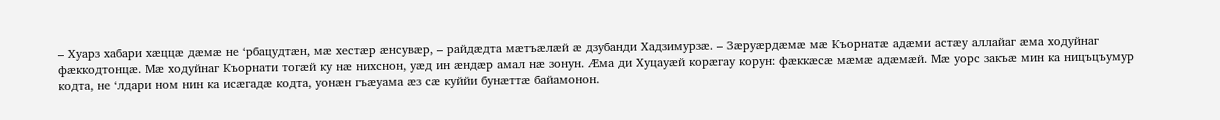– Хуарз хабари хӕццӕ дӕмӕ не ‘рбацудтӕн, мӕ хестӕр ӕнсувӕр, – райдӕдта мӕтъӕлӕй ӕ дзубанди Хадзимурзӕ. – Зӕруӕрдӕмӕ мӕ Къорнатӕ адӕми астӕу аллайаг ӕма ходуйнаг фӕккодтонцӕ. Мӕ ходуйнаг Къорнати тогӕй ку нӕ нихснон, уӕд ин ӕндӕр амал нӕ зонун. Ӕма ди Хуцауӕй корӕгау корун: фӕккӕсӕ мӕмӕ адӕмӕй. Мӕ уорс закъӕ мин ка ницъцъумур кодта, не ‘лдари ном нин ка исӕгадӕ кодта, уонӕн гъӕуама ӕз сӕ куййи бунӕттӕ байамонон.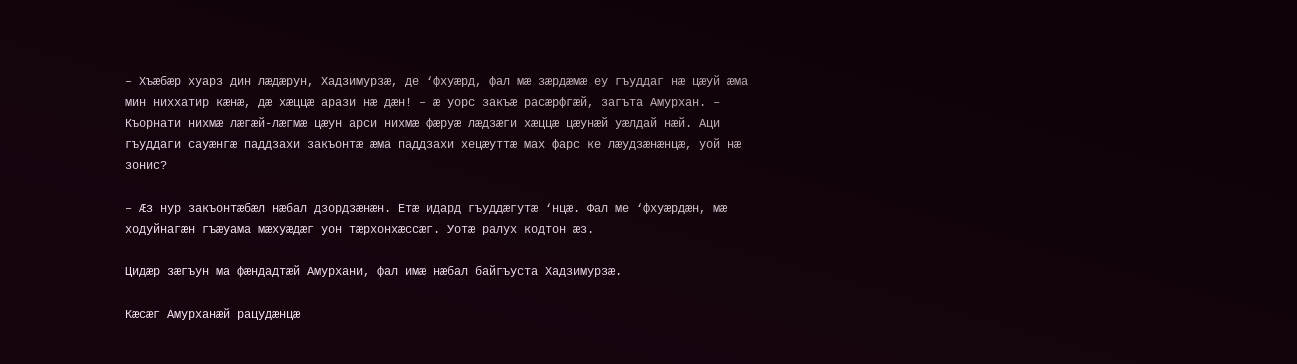– Хъӕбӕр хуарз дин лӕдӕрун, Хадзимурзӕ, де ‘фхуӕрд, фал мӕ зӕрдӕмӕ еу гъуддаг нӕ цӕуй ӕма мин ниххатир кӕнӕ, дӕ хӕццӕ арази нӕ дӕн! – ӕ уорс закъӕ расӕрфгӕй, загъта Амурхан. – Къорнати нихмӕ лӕгӕй-лӕгмӕ цӕун арси нихмӕ фӕруӕ лӕдзӕги хӕццӕ цӕунӕй уӕлдай нӕй. Аци гъуддаги сауӕнгӕ паддзахи закъонтӕ ӕма паддзахи хецӕуттӕ мах фарс ке лӕудзӕнӕнцӕ, уой нӕ зонис?

– Ӕз нур закъонтӕбӕл нӕбал дзордзӕнӕн. Етӕ идард гъуддӕгутӕ ‘нцӕ. Фал ме ‘фхуӕрдӕн, мӕ ходуйнагӕн гъӕуама мӕхуӕдӕг уон тӕрхонхӕссӕг. Уотӕ ралух кодтон ӕз.

Цидӕр зӕгъун ма фӕндадтӕй Амурхани, фал имӕ нӕбал байгъуста Хадзимурзӕ.

Кӕсӕг Амурханӕй рацудӕнцӕ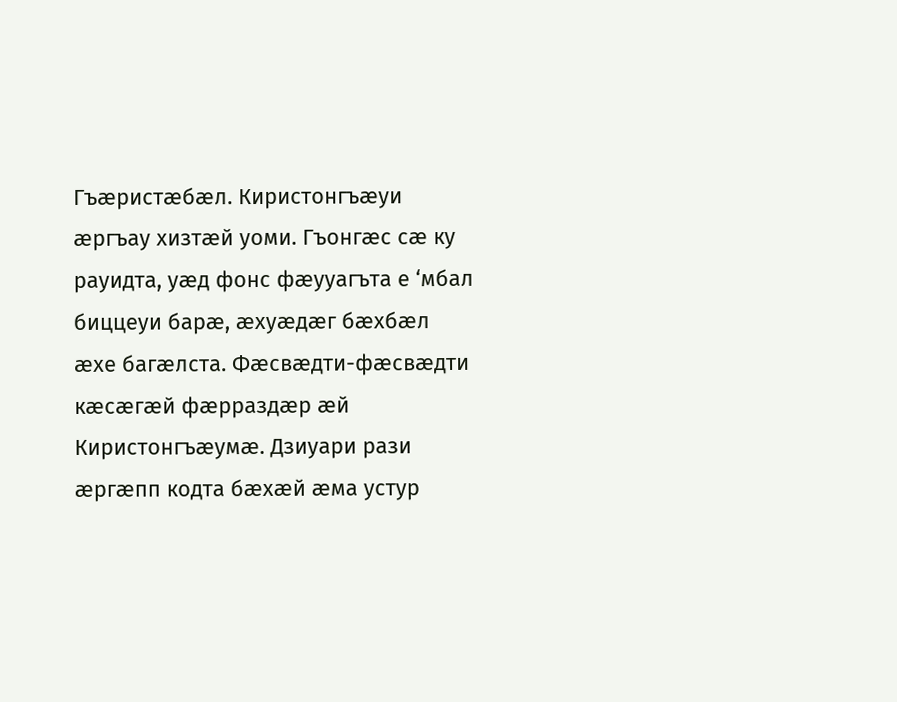Гъӕристӕбӕл. Киристонгъӕуи ӕргъау хизтӕй уоми. Гъонгӕс сӕ ку рауидта, уӕд фонс фӕууагъта е ‘мбал биццеуи барӕ, ӕхуӕдӕг бӕхбӕл ӕхе багӕлста. Фӕсвӕдти-фӕсвӕдти кӕсӕгӕй фӕрраздӕр ӕй Киристонгъӕумӕ. Дзиуари рази ӕргӕпп кодта бӕхӕй ӕма устур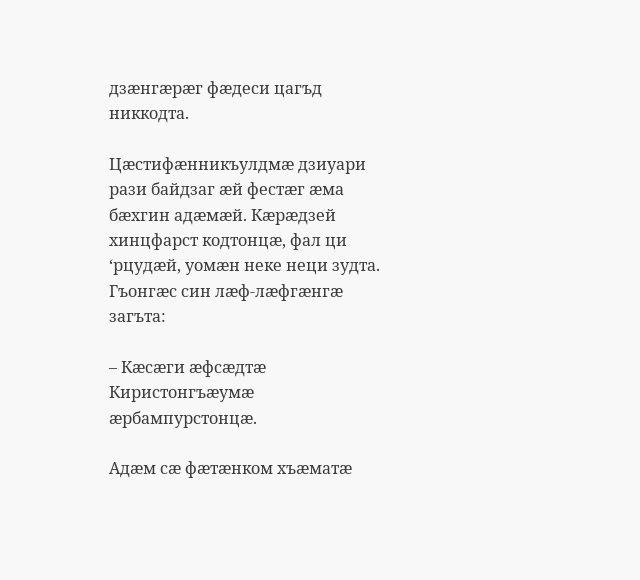дзӕнгӕрӕг фӕдеси цагъд никкодта.

Цӕстифӕнникъулдмӕ дзиуари рази байдзаг ӕй фестӕг ӕма бӕхгин адӕмӕй. Кӕрӕдзей хинцфарст кодтонцӕ, фал ци ‘рцудӕй, уомӕн неке неци зудта. Гъонгӕс син лӕф-лӕфгӕнгӕ загъта:

– Кӕсӕги ӕфсӕдтӕ Киристонгъӕумӕ ӕрбампурстонцӕ.

Адӕм сӕ фӕтӕнком хъӕматӕ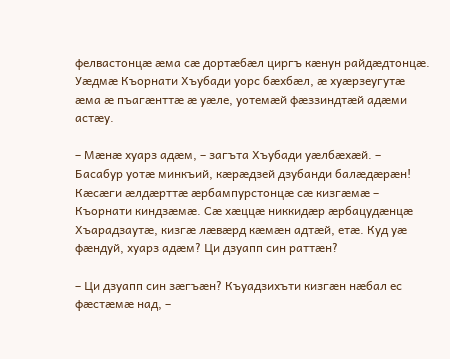фелвастонцӕ ӕма сӕ дортӕбӕл циргъ кӕнун райдӕдтонцӕ. Уӕдмӕ Къорнати Хъубади уорс бӕхбӕл, ӕ хуӕрзеугутӕ ӕма ӕ пъагӕнттӕ ӕ уӕле, уотемӕй фӕззиндтӕй адӕми астӕу.

– Мӕнӕ хуарз адӕм, – загъта Хъубади уӕлбӕхӕй. – Басабур уотӕ минкъий, кӕрӕдзей дзубанди балӕдӕрӕн! Кӕсӕги ӕлдӕрттӕ ӕрбампурстонцӕ сӕ кизгӕмӕ – Къорнати киндзӕмӕ. Сӕ хӕццӕ никкидӕр ӕрбацудӕнцӕ Хъарадзаутӕ, кизгӕ лӕвӕрд кӕмӕн адтӕй, етӕ. Куд уӕ фӕндуй, хуарз адӕм? Ци дзуапп син раттӕн?

– Ци дзуапп син зӕгъӕн? Къуадзихъти кизгӕн нӕбал ес фӕстӕмӕ над, –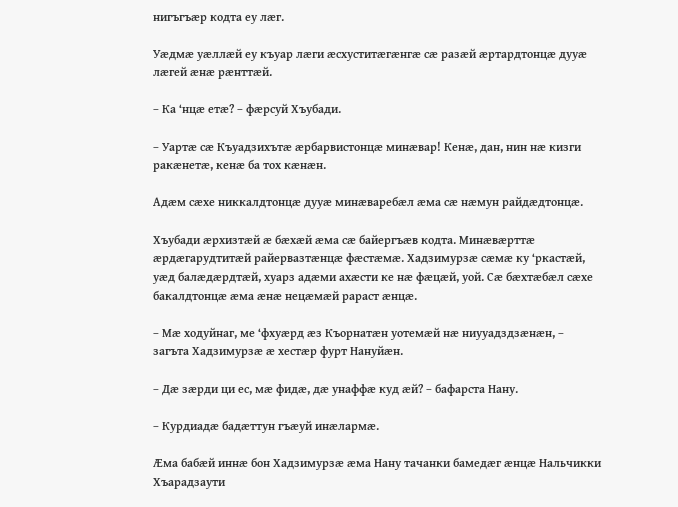нигъгъӕр кодта еу лӕг.

Уӕдмӕ уӕллӕй еу къуар лӕги ӕсхуститӕгӕнгӕ сӕ разӕй ӕртардтонцӕ дууӕ лӕгей ӕнӕ рӕнттӕй.

– Ка ‘нцӕ етӕ? – фӕрсуй Хъубади.

– Уартӕ сӕ Къуадзихътӕ ӕрбарвистонцӕ минӕвар! Кенӕ, дан, нин нӕ кизги ракӕнетӕ, кенӕ ба тох кӕнӕн.

Адӕм сӕхе никкалдтонцӕ дууӕ минӕваребӕл ӕма сӕ нӕмун райдӕдтонцӕ.

Хъубади ӕрхизтӕй ӕ бӕхӕй ӕма сӕ байергъӕв кодта. Минӕвӕрттӕ ӕрдӕгарудтитӕй райервазтӕнцӕ фӕстӕмӕ. Хадзимурзӕ сӕмӕ ку ‘ркастӕй, уӕд балӕдӕрдтӕй, хуарз адӕми ахӕсти ке нӕ фӕцӕй, уой. Сӕ бӕхтӕбӕл сӕхе бакалдтонцӕ ӕма ӕнӕ нецӕмӕй рараст ӕнцӕ.

– Мӕ ходуйнаг, ме ‘фхуӕрд ӕз Къорнатӕн уотемӕй нӕ ниууадздзӕнӕн, – загъта Хадзимурзӕ ӕ хестӕр фурт Нануйӕн.

– Дӕ зӕрди ци ес, мӕ фидӕ, дӕ унаффӕ куд ӕй? – бафарста Нану.

– Курдиадӕ бадӕттун гъӕуй инӕлармӕ.

Ӕма бабӕй иннӕ бон Хадзимурзӕ ӕма Нану тачанки бамедӕг ӕнцӕ Нальчикки Хъарадзаути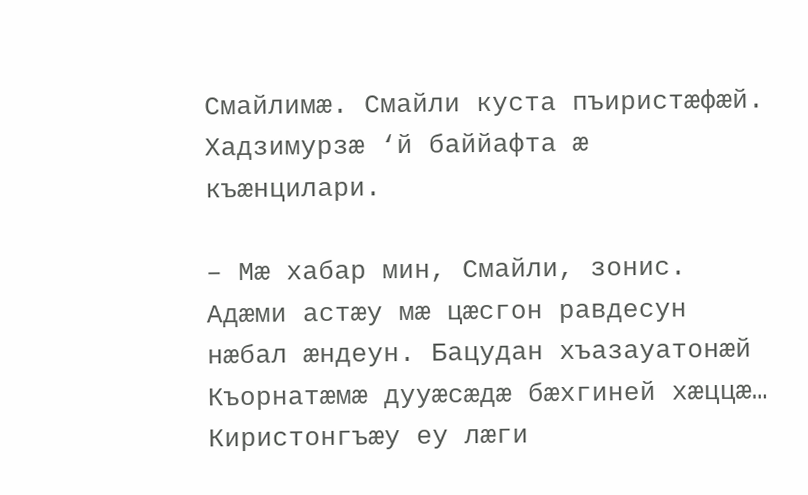Смайлимӕ. Смайли куста пъиристӕфӕй. Хадзимурзӕ ‘й баййафта ӕ къӕнцилари.

– Мӕ хабар мин, Смайли, зонис. Адӕми астӕу мӕ цӕсгон равдесун нӕбал ӕндеун. Бацудан хъазауатонӕй Къорнатӕмӕ дууӕсӕдӕ бӕхгиней хӕццӕ… Киристонгъӕу еу лӕги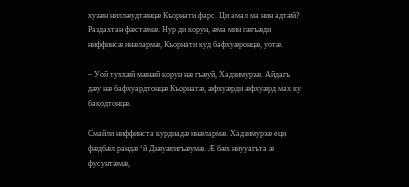хузӕн ниллӕудтӕнцӕ Къорнати фарс. Ци амал ма нин адтӕй? Раздахтан фӕстӕмӕ. Нур ди корун, ӕма мин гӕгъӕди ниффинсӕ инӕлармӕ, Къорнати куд бафхуӕронцӕ, уотӕ.

– Уой туххӕй мӕнӕй корун нӕ гъӕуй, Хадзимурзӕ. Айдагъ дӕу нӕ бафхуардтонцӕ Къорнатӕ, ӕфхуӕрди ӕфхуӕрд мах ку бакодтонцӕ.

Смайли ниффинста курдиадӕ инӕлармӕ. Хадзимурзӕ еци фӕдбӕл рандӕ ‘й Дзӕуӕгигъӕумӕ. Ӕ бӕх ниууагъта ӕ фусунтӕмӕ,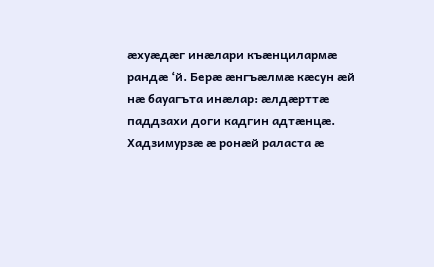ӕхуӕдӕг инӕлари къӕнцилармӕ рандӕ ‘й. Берӕ ӕнгъӕлмӕ кӕсун ӕй нӕ бауагъта инӕлар: ӕлдӕрттӕ паддзахи доги кадгин адтӕнцӕ. Хадзимурзӕ ӕ ронӕй раласта ӕ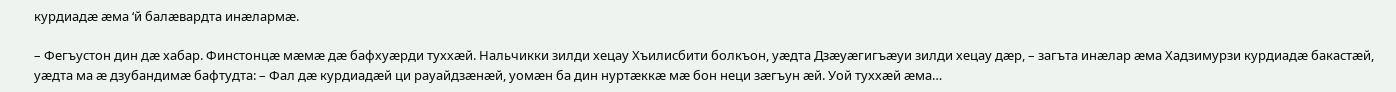курдиадӕ ӕма ‘й балӕвардта инӕлармӕ.

– Фегъустон дин дӕ хабар. Финстонцӕ мӕмӕ дӕ бафхуӕрди туххӕй. Нальчикки зилди хецау Хъилисбити болкъон, уӕдта Дзӕуӕгигъӕуи зилди хецау дӕр, – загъта инӕлар ӕма Хадзимурзи курдиадӕ бакастӕй, уӕдта ма ӕ дзубандимӕ бафтудта: – Фал дӕ курдиадӕй ци рауайдзӕнӕй, уомӕн ба дин нуртӕккӕ мӕ бон неци зӕгъун ӕй. Уой туххӕй ӕма…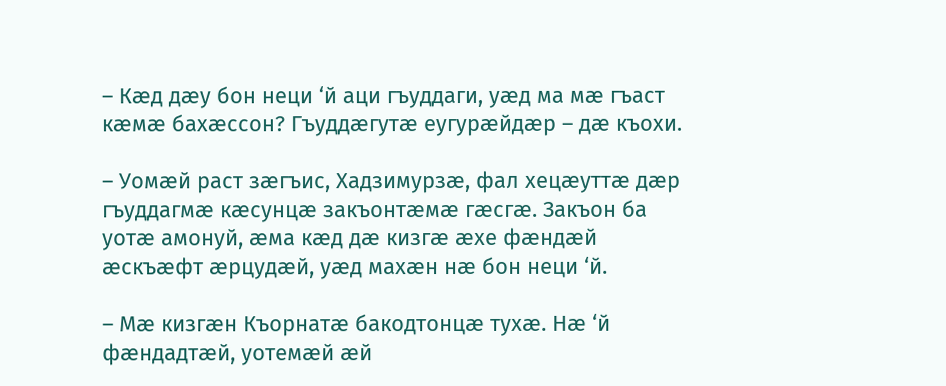– Кӕд дӕу бон неци ‘й аци гъуддаги, уӕд ма мӕ гъаст кӕмӕ бахӕссон? Гъуддӕгутӕ еугурӕйдӕр – дӕ къохи.

– Уомӕй раст зӕгъис, Хадзимурзӕ, фал хецӕуттӕ дӕр гъуддагмӕ кӕсунцӕ закъонтӕмӕ гӕсгӕ. Закъон ба уотӕ амонуй, ӕма кӕд дӕ кизгӕ ӕхе фӕндӕй ӕскъӕфт ӕрцудӕй, уӕд махӕн нӕ бон неци ‘й.

– Мӕ кизгӕн Къорнатӕ бакодтонцӕ тухӕ. Нӕ ‘й фӕндадтӕй, уотемӕй ӕй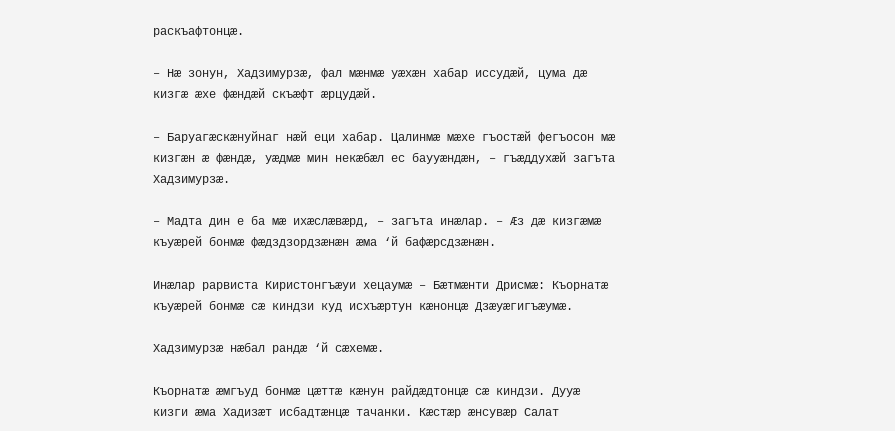раскъафтонцӕ.

– Нӕ зонун, Хадзимурзӕ, фал мӕнмӕ уӕхӕн хабар иссудӕй, цума дӕ кизгӕ ӕхе фӕндӕй скъӕфт ӕрцудӕй.

– Баруагӕскӕнуйнаг нӕй еци хабар. Цалинмӕ мӕхе гъостӕй фегъосон мӕ кизгӕн ӕ фӕндӕ, уӕдмӕ мин некӕбӕл ес баууӕндӕн, – гъӕддухӕй загъта Хадзимурзӕ.

– Мадта дин е ба мӕ ихӕслӕвӕрд, – загъта инӕлар. – Ӕз дӕ кизгӕмӕ къуӕрей бонмӕ фӕдздзордзӕнӕн ӕма ‘й бафӕрсдзӕнӕн.

Инӕлар рарвиста Киристонгъӕуи хецаумӕ – Бӕтмӕнти Дрисмӕ: Къорнатӕ къуӕрей бонмӕ сӕ киндзи куд исхъӕртун кӕнонцӕ Дзӕуӕгигъӕумӕ.

Хадзимурзӕ нӕбал рандӕ ‘й сӕхемӕ.

Къорнатӕ ӕмгъуд бонмӕ цӕттӕ кӕнун райдӕдтонцӕ сӕ киндзи. Дууӕ кизги ӕма Хадизӕт исбадтӕнцӕ тачанки. Кӕстӕр ӕнсувӕр Салат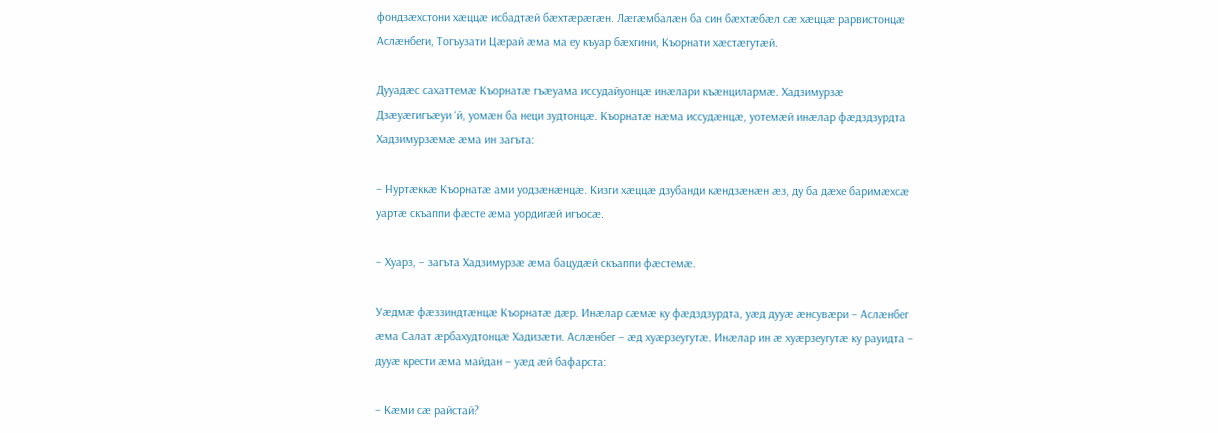фондзӕхстони хӕццӕ исбадтӕй бӕхтӕрӕгӕн. Лӕгӕмбалӕн ба син бӕхтӕбӕл сӕ хӕццӕ рарвистонцӕ Аслӕнбеги, Тогъузати Цӕрай ӕма ма еу къуар бӕхгини, Къорнати хӕстӕгутӕй.

Дууадӕс сахаттемӕ Къорнатӕ гъӕуама иссудайуонцӕ инӕлари къӕнцилармӕ. Хадзимурзӕ Дзӕуӕгигъӕуи ‘й, уомӕн ба неци зудтонцӕ. Къорнатӕ нӕма иссудӕнцӕ, уотемӕй инӕлар фӕдздзурдта Хадзимурзӕмӕ ӕма ин загъта:

– Нуртӕккӕ Къорнатӕ ами уодзӕнӕнцӕ. Кизги хӕццӕ дзубанди кӕндзӕнӕн ӕз, ду ба дӕхе баримӕхсӕ уартӕ скъаппи фӕсте ӕма уордигӕй игъосӕ.

– Хуарз, – загъта Хадзимурзӕ ӕма бацудӕй скъаппи фӕстемӕ.

Уӕдмӕ фӕззиндтӕнцӕ Къорнатӕ дӕр. Инӕлар сӕмӕ ку фӕдздзурдта, уӕд дууӕ ӕнсувӕри – Аслӕнбег ӕма Салат ӕрбахудтонцӕ Хадизӕти. Аслӕнбег – ӕд хуӕрзеугутӕ. Инӕлар ин ӕ хуӕрзеугутӕ ку рауидта – дууӕ крести ӕма майдан – уӕд ӕй бафарста:

– Кӕми сӕ райстай?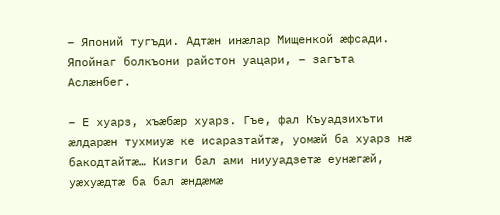– Японий тугъди. Адтӕн инӕлар Мищенкой ӕфсади. Япойнаг болкъони райстон уацари, – загъта Аслӕнбег.

– Е хуарз, хъӕбӕр хуарз. Гъе, фал Къуадзихъти ӕлдарӕн тухмиуӕ ке исаразтайтӕ, уомӕй ба хуарз нӕ бакодтайтӕ… Кизги бал ами ниууадзетӕ еунӕгӕй, уӕхуӕдтӕ ба бал ӕндӕмӕ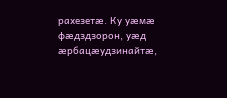рахезетӕ. Ку уӕмӕ фӕдздзорон, уӕд ӕрбацӕудзинайтӕ,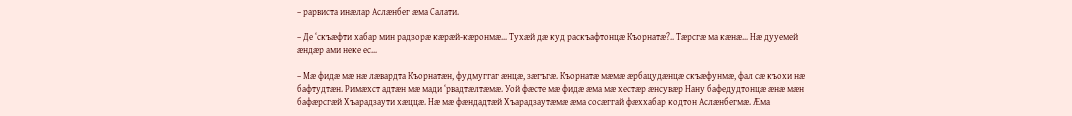– рарвиста инӕлар Аслӕнбег ӕма Салати.

– Де ‘скъӕфти хабар мин радзорӕ кӕрӕй-кӕронмӕ… Тухӕй дӕ куд раскъафтонцӕ Къорнатӕ?.. Тӕрсгӕ ма кӕнӕ… Нӕ дууемей ӕндӕр ами неке ес…

– Мӕ фидӕ мӕ нӕ лӕвардта Къорнатӕн, фудмуггаг ӕнцӕ, зӕгъгӕ. Къорнатӕ мӕмӕ ӕрбацудӕнцӕ скъӕфунмӕ, фал сӕ къохи нӕ бафтудтӕн. Римӕхст адтӕн мӕ мади ‘рвадтӕлтӕмӕ. Уой фӕсте мӕ фидӕ ӕма мӕ хестӕр ӕнсувӕр Нану бафедудтонцӕ ӕнӕ мӕн бафӕрсгӕй Хъарадзаути хӕццӕ. Нӕ мӕ фӕндадтӕй Хъарадзаутӕмӕ ӕма сосӕггай фӕххабар кодтон Аслӕнбегмӕ. Ӕма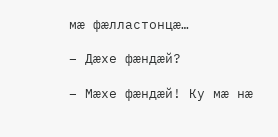мӕ фӕлластонцӕ…

– Дӕхе фӕндӕй?

– Мӕхе фӕндӕй! Ку мӕ нӕ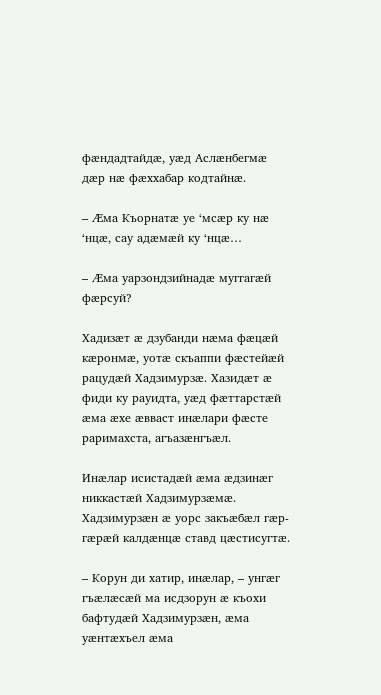фӕндадтайдӕ, уӕд Аслӕнбегмӕ дӕр нӕ фӕххабар кодтайнӕ.

– Ӕма Къорнатӕ уе ‘мсӕр ку нӕ ‘нцӕ, сау адӕмӕй ку ‘нцӕ…

– Ӕма уарзондзийнадӕ муггагӕй фӕрсуй?

Хадизӕт ӕ дзубанди нӕма фӕцӕй кӕронмӕ, уотӕ скъаппи фӕстейӕй рацудӕй Хадзимурзӕ. Хазидӕт ӕ фиди ку рауидта, уӕд фӕттарстӕй ӕма ӕхе ӕвваст инӕлари фӕсте раримахста, агъазӕнгъӕл.

Инӕлар исистадӕй ӕма ӕдзинӕг никкастӕй Хадзимурзӕмӕ. Хадзимурзӕн ӕ уорс закъӕбӕл гӕр-гӕрӕй калдӕнцӕ ставд цӕстисугтӕ.

– Корун ди хатир, инӕлар, – унгӕг гъӕлӕсӕй ма исдзорун ӕ къохи бафтудӕй Хадзимурзӕн, ӕма уӕнтӕхъел ӕма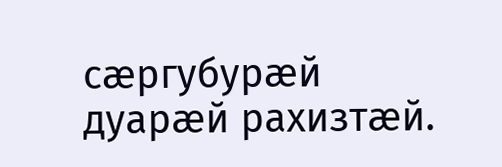сӕргубурӕй дуарӕй рахизтӕй.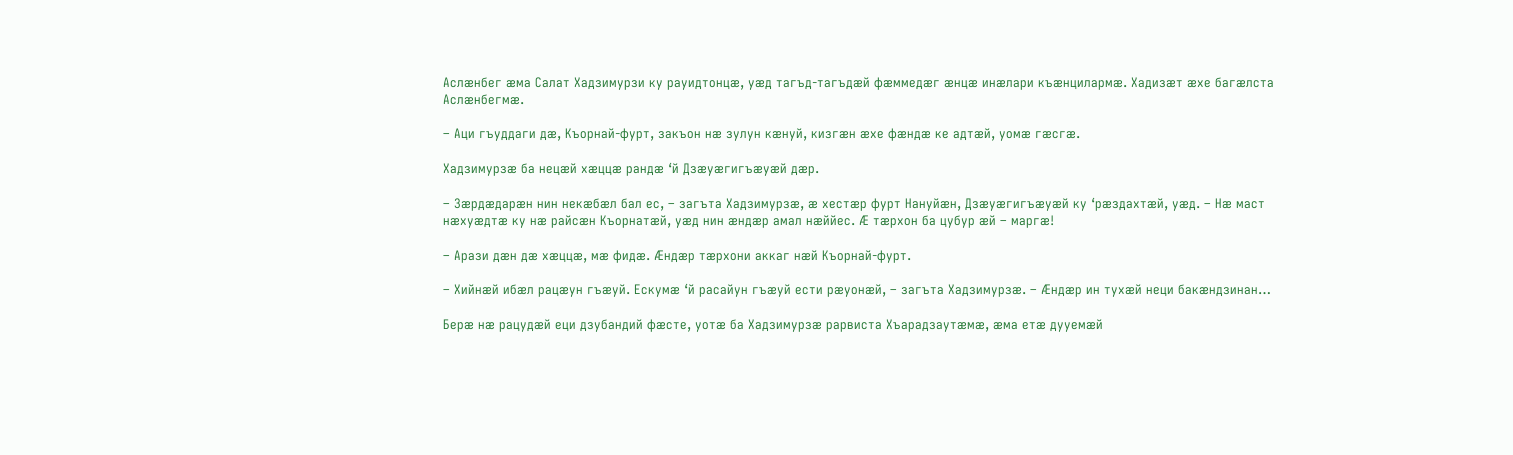Аслӕнбег ӕма Салат Хадзимурзи ку рауидтонцӕ, уӕд тагъд-тагъдӕй фӕммедӕг ӕнцӕ инӕлари къӕнцилармӕ. Хадизӕт ӕхе багӕлста Аслӕнбегмӕ.

– Аци гъуддаги дӕ, Къорнай-фурт, закъон нӕ зулун кӕнуй, кизгӕн ӕхе фӕндӕ ке адтӕй, уомӕ гӕсгӕ.

Хадзимурзӕ ба нецӕй хӕццӕ рандӕ ‘й Дзӕуӕгигъӕуӕй дӕр.

– Зӕрдӕдарӕн нин некӕбӕл бал ес, – загъта Хадзимурзӕ, ӕ хестӕр фурт Нануйӕн, Дзӕуӕгигъӕуӕй ку ‘рӕздахтӕй, уӕд. – Нӕ маст нӕхуӕдтӕ ку нӕ райсӕн Къорнатӕй, уӕд нин ӕндӕр амал нӕййес. Ӕ тӕрхон ба цубур ӕй – маргӕ!

– Арази дӕн дӕ хӕццӕ, мӕ фидӕ. Ӕндӕр тӕрхони аккаг нӕй Къорнай-фурт.

– Хийнӕй ибӕл рацӕун гъӕуй. Ескумӕ ‘й расайун гъӕуй ести рӕуонӕй, – загъта Хадзимурзӕ. – Ӕндӕр ин тухӕй неци бакӕндзинан…

Берӕ нӕ рацудӕй еци дзубандий фӕсте, уотӕ ба Хадзимурзӕ рарвиста Хъарадзаутӕмӕ, ӕма етӕ дууемӕй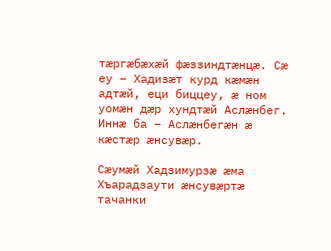тӕргӕбӕхӕй фӕззиндтӕнцӕ. Сӕ еу – Хадизӕт курд кӕмӕн адтӕй, еци биццеу, ӕ ном уомӕн дӕр хундтӕй Аслӕнбег. Иннӕ ба – Аслӕнбегӕн ӕ кӕстӕр ӕнсувӕр.

Сӕумӕй Хадзимурзӕ ӕма Хъарадзаути ӕнсувӕртӕ тачанки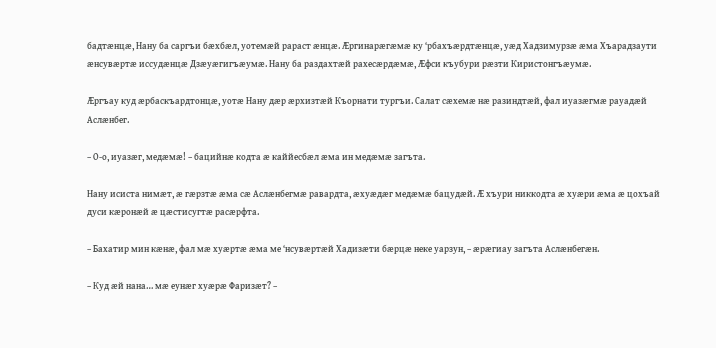бадтӕнцӕ, Нану ба саргъи бӕхбӕл, уотемӕй рараст ӕнцӕ. Ӕргинарӕгӕмӕ ку ‘рбахъӕрдтӕнцӕ, уӕд Хадзимурзӕ ӕма Хъарадзаути ӕнсувӕртӕ иссудӕнцӕ Дзӕуӕгигъӕумӕ. Нану ба раздахтӕй рахесӕрдӕмӕ, Ӕфси къубури рӕзти Киристонгъӕумӕ.

Ӕргъау куд ӕрбаскъардтонцӕ, уотӕ Нану дӕр ӕрхизтӕй Къорнати тургъи. Салат сӕхемӕ нӕ разиндтӕй, фал иуазӕгмӕ рауадӕй Аслӕнбег.

– О-о, иуазӕг, медӕмӕ! – бацийнӕ кодта ӕ каййесбӕл ӕма ин медӕмӕ загъта.

Нану исиста нимӕт, ӕ гӕрзтӕ ӕма сӕ Аслӕнбегмӕ равардта, ӕхуӕдӕг медӕмӕ бацудӕй. Ӕ хъури никкодта ӕ хуӕри ӕма ӕ цохъай дуси кӕронӕй ӕ цӕстисугтӕ расӕрфта.

– Бахатир мин кӕнӕ, фал мӕ хуӕртӕ ӕма ме ‘нсувӕртӕй Хадизӕти бӕрцӕ неке уарзун, – ӕрӕгиау загъта Аслӕнбегӕн.

– Куд ӕй нана… мӕ еунӕг хуӕрӕ Фаризӕт? –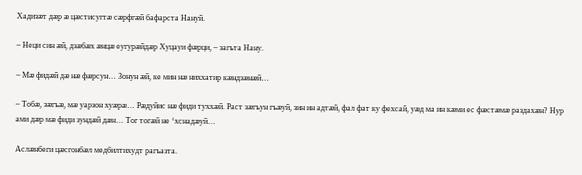Хадизӕт дӕр ӕ цӕстисугтӕ сӕрфгӕй бафарста Нануй.

– Неци син ӕй, дзӕбӕх ӕнцӕ еугурӕйдӕр Хуцауи фӕрци, – загъта Нану.

– Мӕ фидӕй дӕ нӕ фӕрсун… Зонун ӕй, ке мин нӕ ниххатир кӕндзӕнӕй…

– Тобӕ, зӕгъӕ, мӕ уарзон хуӕрӕ… Рӕдуйис нӕ фиди туххӕй. Раст зӕгъун гъӕуй, зин ин адтӕй, фал фат ку фехсай, уӕд ма ин кӕми ес фӕстӕмӕ раздахӕн? Нур ами дӕр мӕ фиди зундӕй дӕн… Тог тогӕй не ‘хснадӕуй…

Аслӕнбеги цӕсгонбӕл медбилтихудт рагъазта.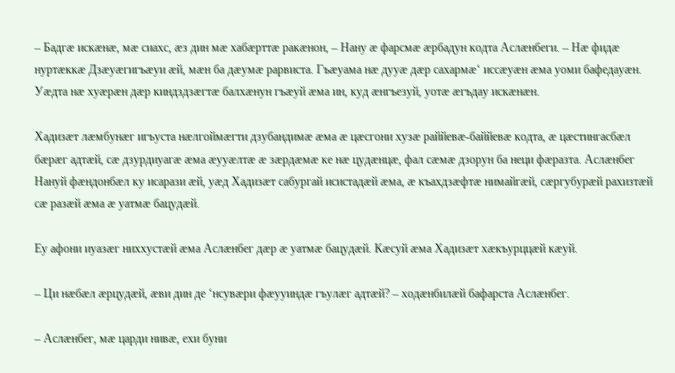– Бадгӕ искӕнӕ, мӕ сиахс, ӕз дин мӕ хабӕрттӕ ракӕнон, – Нану ӕ фарсмӕ ӕрбадун кодта Аслӕнбеги. – Нӕ фидӕ нуртӕккӕ Дзӕуӕгигъӕуи ӕй, мӕн ба дӕумӕ рарвиста. Гъӕуама нӕ дууӕ дӕр сахармӕ‘ иссӕуӕн ӕма уоми бафедауӕн. Уӕдта нӕ хуӕрӕн дӕр киндздзӕгтӕ балхӕнун гъӕуй ӕма ин, куд ӕнгъезуй, уотӕ ӕгъдау искӕнӕн.

Хадизӕт лӕмбунӕг игъуста нӕлгоймӕгти дзубандимӕ ӕма ӕ цӕсгони хузӕ раййевӕ-баййевӕ кодта, ӕ цӕстингасбӕл бӕрӕг адтӕй, сӕ дзурдиуагӕ ӕма ӕууӕлтӕ ӕ зӕрдӕмӕ ке нӕ цудӕнцӕ, фал сӕмӕ дзорун ба неци фӕразта. Аслӕнбег Нануй фӕндонбӕл ку исарази ӕй, уӕд Хадизӕт сабургай исистадӕй ӕма, ӕ къахдзӕфтӕ нимайгӕй, сӕргубурӕй рахизтӕй сӕ разӕй ӕма ӕ уатмӕ бацудӕй.

Еу афони иуазӕг ниххустӕй ӕма Аслӕнбег дӕр ӕ уатмӕ бацудӕй. Кӕсуй ӕма Хадизӕт хӕкъурццӕй кӕуй.

– Ци нӕбӕл ӕрцудӕй, ӕви дин де ‘нсувӕри фӕууиндӕ гъулӕг адтӕй? – ходӕнбилӕй бафарста Аслӕнбег.

– Аслӕнбег, мӕ царди нивӕ, ехи буни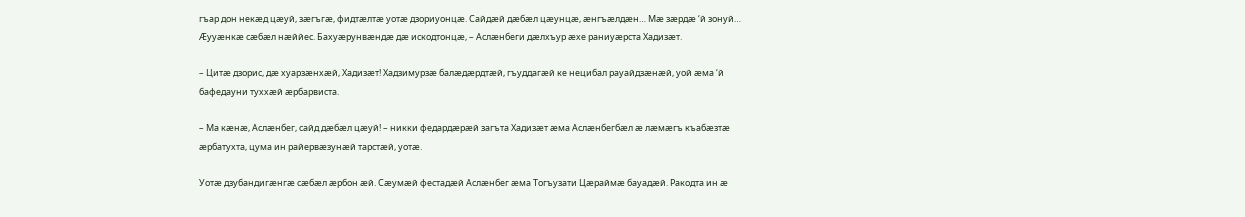гъар дон некӕд цӕуй, зӕгъгӕ, фидтӕлтӕ уотӕ дзориуонцӕ. Сайдӕй дӕбӕл цӕунцӕ, ӕнгъӕлдӕн… Мӕ зӕрдӕ ‘й зонуй… Ӕууӕнкӕ сӕбӕл нӕййес. Бахуӕрунвӕндӕ дӕ искодтонцӕ, – Аслӕнбеги дӕлхъур ӕхе раниуӕрста Хадизӕт.

– Цитӕ дзорис, дӕ хуарзӕнхӕй, Хадизӕт! Хадзимурзӕ балӕдӕрдтӕй, гъуддагӕй ке нецибал рауайдзӕнӕй, уой ӕма ‘й бафедауни туххӕй ӕрбарвиста.

– Ма кӕнӕ, Аслӕнбег, сайд дӕбӕл цӕуй! – никки федардӕрӕй загъта Хадизӕт ӕма Аслӕнбегбӕл ӕ лӕмӕгъ къабӕзтӕ ӕрбатухта, цума ин райервӕзунӕй тарстӕй, уотӕ.

Уотӕ дзубандигӕнгӕ сӕбӕл ӕрбон ӕй. Сӕумӕй фестадӕй Аслӕнбег ӕма Тогъузати Цӕраймӕ бауадӕй. Ракодта ин ӕ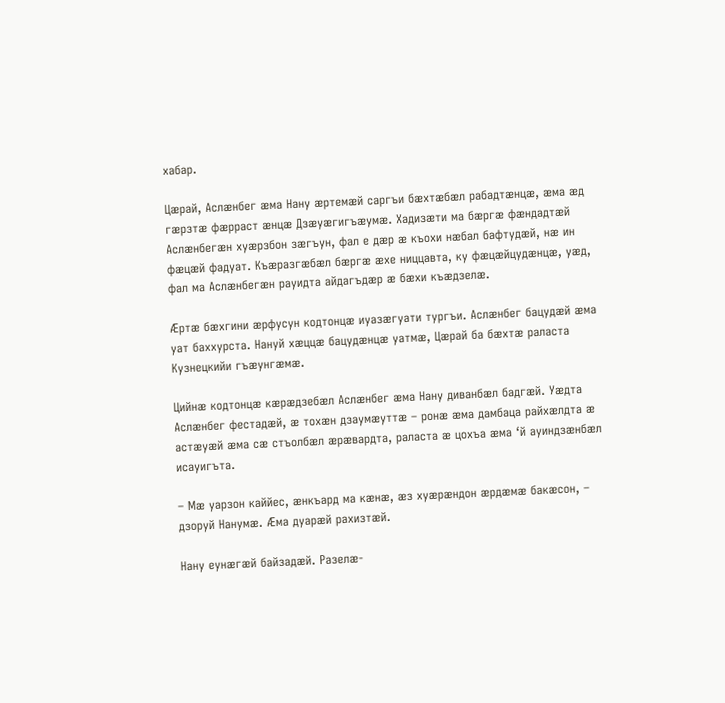хабар.

Цӕрай, Аслӕнбег ӕма Нану ӕртемӕй саргъи бӕхтӕбӕл рабадтӕнцӕ, ӕма ӕд гӕрзтӕ фӕрраст ӕнцӕ Дзӕуӕгигъӕумӕ. Хадизӕти ма бӕргӕ фӕндадтӕй Аслӕнбегӕн хуӕрзбон зӕгъун, фал е дӕр ӕ къохи нӕбал бафтудӕй, нӕ ин фӕцӕй фадуат. Къӕразгӕбӕл бӕргӕ ӕхе ниццавта, ку фӕцӕйцудӕнцӕ, уӕд, фал ма Аслӕнбегӕн рауидта айдагъдӕр ӕ бӕхи къӕдзелӕ.

Ӕртӕ бӕхгини ӕрфусун кодтонцӕ иуазӕгуати тургъи. Аслӕнбег бацудӕй ӕма уат баххурста. Нануй хӕццӕ бацудӕнцӕ уатмӕ, Цӕрай ба бӕхтӕ раласта Кузнецкийи гъӕунгӕмӕ.

Цийнӕ кодтонцӕ кӕрӕдзебӕл Аслӕнбег ӕма Нану диванбӕл бадгӕй. Уӕдта Аслӕнбег фестадӕй, ӕ тохӕн дзаумӕуттӕ – ронӕ ӕма дамбаца райхӕлдта ӕ астӕуӕй ӕма сӕ стъолбӕл ӕрӕвардта, раласта ӕ цохъа ӕма ‘й ауиндзӕнбӕл исауигъта.

– Мӕ уарзон каййес, ӕнкъард ма кӕнӕ, ӕз хуӕрӕндон ӕрдӕмӕ бакӕсон, – дзоруй Нанумӕ. Ӕма дуарӕй рахизтӕй.

Нану еунӕгӕй байзадӕй. Разелӕ-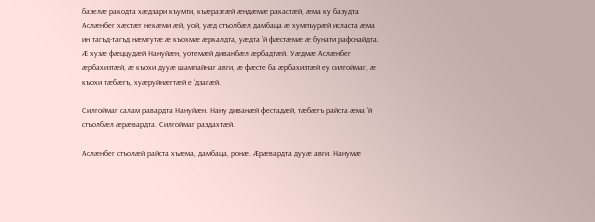базелӕ ракодта хӕдзари къумти, къӕразгӕй ӕндӕмӕ ракастӕй, ӕма ку базудта Аслӕнбег хӕстӕг некӕми ӕй, уой, уӕд стъолбӕл дамбаца ӕ хумпъурӕй исласта ӕма ин тагъд-тагъд нӕмгутӕ ӕ къохмӕ ӕркалдта, уӕдта ‘й фӕстӕмӕ ӕ бунати рафснайдта. Ӕ хузӕ фӕццудӕй Нануйӕн, уотемӕй диванбӕл ӕрбадтӕй. Уӕдмӕ Аслӕнбег ӕрбахизтӕй, ӕ къохи дууӕ шампайнаг авги, ӕ фӕсте ба ӕрбахизтӕй еу силгоймаг, ӕ къохи тӕбӕгъ, хуӕруйнӕгтӕй е ‘дзагӕй.

Силгоймаг салам равардта Нануйӕн. Нану диванӕй фестадӕй, тӕбӕгъ райста ӕма ‘й стъолбӕл ӕрӕвардта. Силгоймаг раздахтӕй.

Аслӕнбег стъолӕй райста хъӕма, дамбаца, ронӕ. Ӕрӕвардта дууӕ авги. Нанумӕ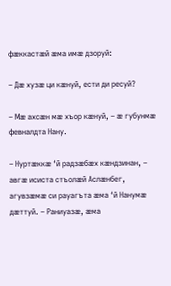фӕккастӕй ӕма имӕ дзоруй:

– Дӕ хузӕ ци кӕнуй, ести ди ресуй?

– Мӕ ахсӕн мӕ хъор кӕнуй, – ӕ губунмӕ февналдта Нану.

– Нуртӕккӕ ‘й радзӕбӕх кӕндзинан, – авгӕ исиста стъолӕй Аслӕнбег, агувзӕмӕ си рауагъта ӕма ‘й Нанумӕ дӕттуй. – Раниуазӕ, ӕма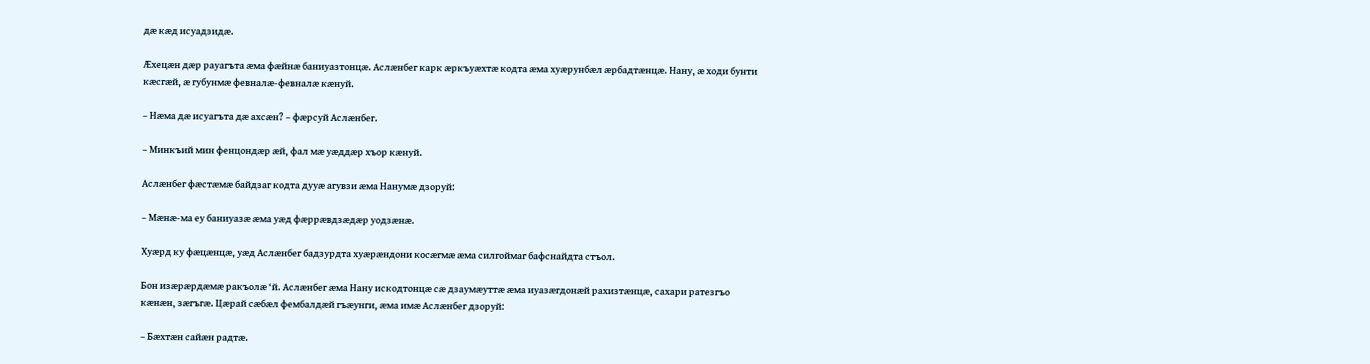дӕ кӕд исуадзидӕ.

Ӕхецӕн дӕр рауагъта ӕма фӕйнӕ баниуазтонцӕ. Аслӕнбег карк ӕркъуӕхтӕ кодта ӕма хуӕрунбӕл ӕрбадтӕнцӕ. Нану, ӕ ходи бунти кӕсгӕй, ӕ губунмӕ февналӕ-февналӕ кӕнуй.

– Нӕма дӕ исуагъта дӕ ахсӕн? – фӕрсуй Аслӕнбег.

– Минкъий мин фенцондӕр ӕй, фал мӕ уӕддӕр хъор кӕнуй.

Аслӕнбег фӕстӕмӕ байдзаг кодта дууӕ агувзи ӕма Нанумӕ дзоруй:

– Мӕнӕ-ма еу баниуазӕ ӕма уӕд фӕррӕвдзӕдӕр уодзӕнӕ.

Хуӕрд ку фӕцӕнцӕ, уӕд Аслӕнбег бадзурдта хуӕрӕндони косӕгмӕ ӕма силгоймаг бафснайдта стъол.

Бон изӕрӕрдӕмӕ ракъолӕ ‘й. Аслӕнбег ӕма Нану искодтонцӕ сӕ дзаумӕуттӕ ӕма иуазӕгдонӕй рахизтӕнцӕ, сахари ратезгъо кӕнӕн, зӕгъгӕ. Цӕрай сӕбӕл фембалдӕй гъӕунги, ӕма имӕ Аслӕнбег дзоруй:

– Бӕхтӕн сайӕн радтӕ.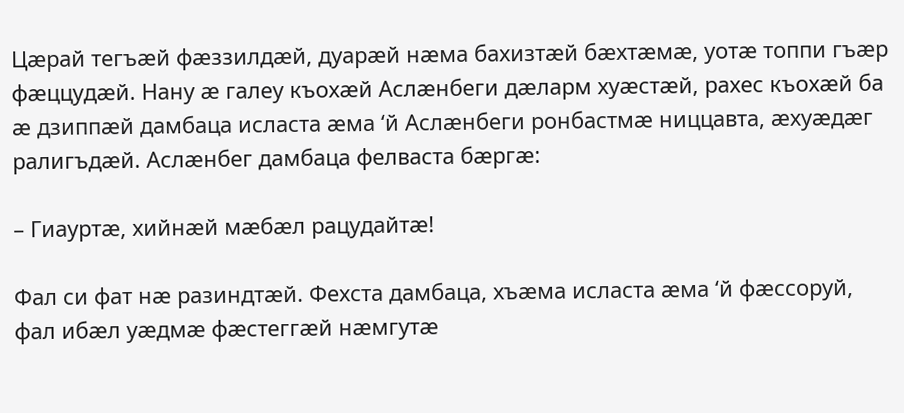Цӕрай тегъӕй фӕззилдӕй, дуарӕй нӕма бахизтӕй бӕхтӕмӕ, уотӕ топпи гъӕр фӕццудӕй. Нану ӕ галеу къохӕй Аслӕнбеги дӕларм хуӕстӕй, рахес къохӕй ба ӕ дзиппӕй дамбаца исласта ӕма ‘й Аслӕнбеги ронбастмӕ ниццавта, ӕхуӕдӕг ралигъдӕй. Аслӕнбег дамбаца фелваста бӕргӕ:

– Гиауртӕ, хийнӕй мӕбӕл рацудайтӕ!

Фал си фат нӕ разиндтӕй. Фехста дамбаца, хъӕма исласта ӕма ‘й фӕссоруй, фал ибӕл уӕдмӕ фӕстеггӕй нӕмгутӕ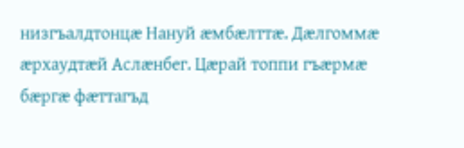низгъалдтонцӕ Нануй ӕмбӕлттӕ. Дӕлгоммӕ ӕрхаудтӕй Аслӕнбег. Цӕрай топпи гъӕрмӕ бӕргӕ фӕттагъд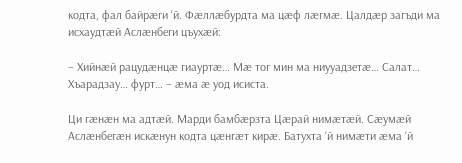кодта, фал байрӕги ‘й. Фӕллӕбурдта ма цӕф лӕгмӕ. Цалдӕр загъди ма исхаудтӕй Аслӕнбеги цъухӕй:

– Хийнӕй рацудӕнцӕ гиауртӕ… Мӕ тог мин ма ниууадзетӕ… Салат… Хъарадзау… фурт… – ӕма ӕ уод исиста.

Ци гӕнӕн ма адтӕй. Марди бамбӕрзта Цӕрай нимӕтӕй. Сӕумӕй Аслӕнбегӕн искӕнун кодта цӕнгӕт кирӕ. Батухта ‘й нимӕти ӕма ‘й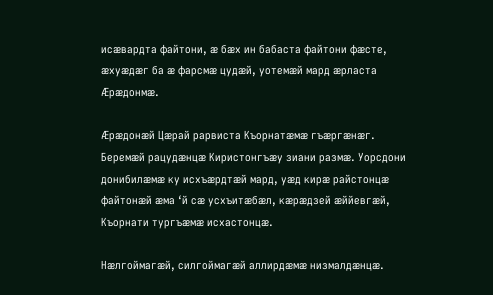исӕвардта файтони, ӕ бӕх ин бабаста файтони фӕсте, ӕхуӕдӕг ба ӕ фарсмӕ цудӕй, уотемӕй мард ӕрласта Ӕрӕдонмӕ.

Ӕрӕдонӕй Цӕрай рарвиста Къорнатӕмӕ гъӕргӕнӕг. Беремӕй рацудӕнцӕ Киристонгъӕу зиани размӕ. Уорсдони донибилӕмӕ ку исхъӕрдтӕй мард, уӕд кирӕ райстонцӕ файтонӕй ӕма ‘й сӕ усхъитӕбӕл, кӕрӕдзей ӕййевгӕй, Къорнати тургъӕмӕ исхастонцӕ.

Нӕлгоймагӕй, силгоймагӕй аллирдӕмӕ низмалдӕнцӕ.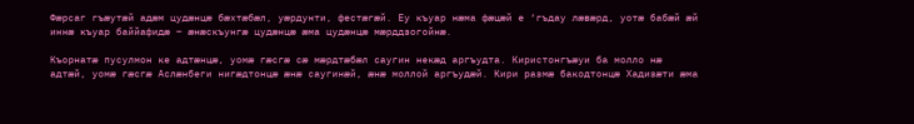Фӕрсаг гъӕутӕй адӕм цудӕнцӕ бӕхтӕбӕл, уӕрдунти, фестӕгӕй. Еу къуар нӕма фӕцӕй е ‘гъдау лӕвӕрд, уотӕ бабӕй ӕй иннӕ къуар баййафидӕ – ӕнӕскъунгӕ цудӕнцӕ ӕма цудӕнцӕ мӕрддзогойнӕ.

Къорнатӕ пусулмон ке адтӕнцӕ, уомӕ гӕсгӕ сӕ мӕрдтӕбӕл саугин некӕд аргъудта. Киристонгъӕуи ба молло нӕ адтӕй, уомӕ гӕсгӕ Аслӕнбеги нигӕдтонцӕ ӕнӕ саугинӕй, ӕнӕ моллой аргъудӕй. Кири размӕ бакодтонцӕ Хадизӕти ӕма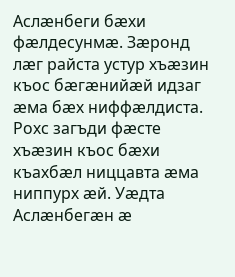Аслӕнбеги бӕхи фӕлдесунмӕ. Зӕронд лӕг райста устур хъӕзин къос бӕгӕнийӕй идзаг ӕма бӕх ниффӕлдиста. Рохс загъди фӕсте хъӕзин къос бӕхи къахбӕл ниццавта ӕма ниппурх ӕй. Уӕдта Аслӕнбегӕн ӕ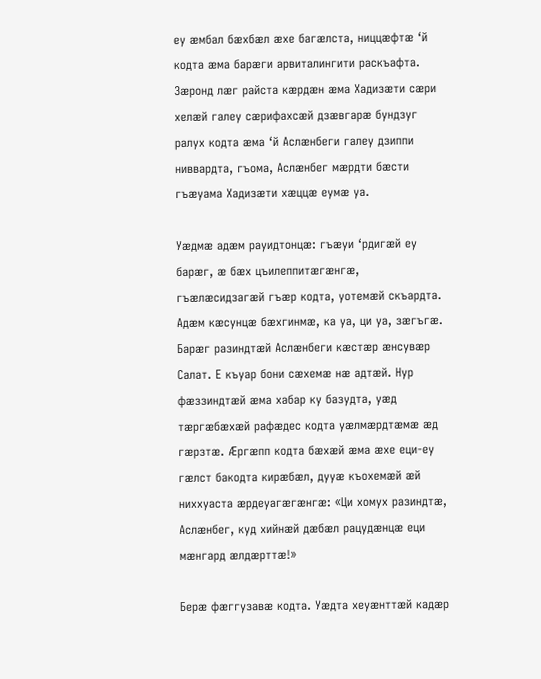еу ӕмбал бӕхбӕл ӕхе багӕлста, ниццӕфтӕ ‘й кодта ӕма барӕги арвиталингити раскъафта. Зӕронд лӕг райста кӕрдӕн ӕма Хадизӕти сӕри хелӕй галеу сӕрифахсӕй дзӕвгарӕ бундзуг ралух кодта ӕма ‘й Аслӕнбеги галеу дзиппи ниввардта, гъома, Аслӕнбег мӕрдти бӕсти гъӕуама Хадизӕти хӕццӕ еумӕ уа.

Уӕдмӕ адӕм рауидтонцӕ: гъӕуи ‘рдигӕй еу барӕг, ӕ бӕх цъилеппитӕгӕнгӕ, гъӕлӕсидзагӕй гъӕр кодта, уотемӕй скъардта. Адӕм кӕсунцӕ бӕхгинмӕ, ка уа, ци уа, зӕгъгӕ. Барӕг разиндтӕй Аслӕнбеги кӕстӕр ӕнсувӕр Салат. Е къуар бони сӕхемӕ нӕ адтӕй. Нур фӕззиндтӕй ӕма хабар ку базудта, уӕд тӕргӕбӕхӕй рафӕдес кодта уӕлмӕрдтӕмӕ ӕд гӕрзтӕ. Ӕргӕпп кодта бӕхӕй ӕма ӕхе еци-еу гӕлст бакодта кирӕбӕл, дууӕ къохемӕй ӕй ниххуаста ӕрдеуагӕгӕнгӕ: «Ци хомух разиндтӕ, Аслӕнбег, куд хийнӕй дӕбӕл рацудӕнцӕ еци мӕнгард ӕлдӕрттӕ!»

Берӕ фӕггузавӕ кодта. Уӕдта хеуӕнттӕй кадӕр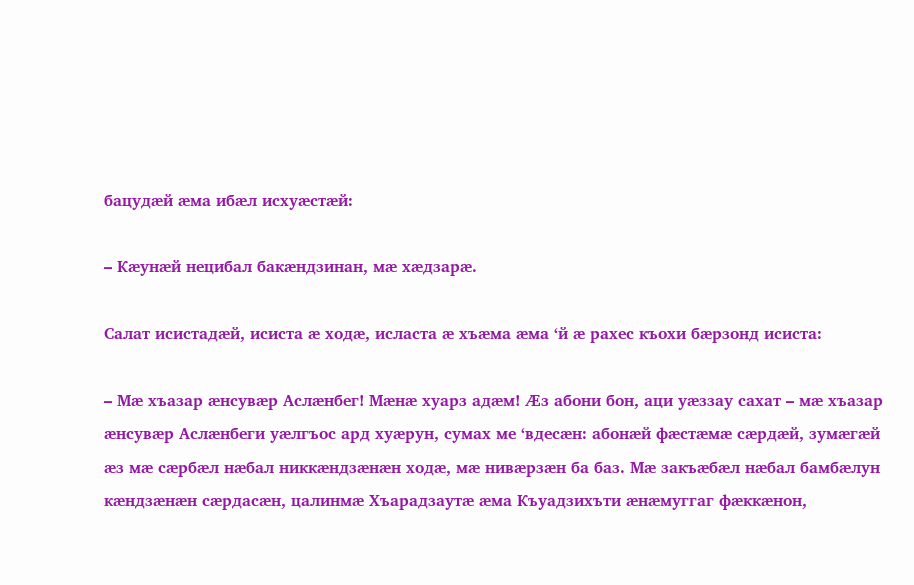бацудӕй ӕма ибӕл исхуӕстӕй:

– Кӕунӕй нецибал бакӕндзинан, мӕ хӕдзарӕ.

Салат исистадӕй, исиста ӕ ходӕ, исласта ӕ хъӕма ӕма ‘й ӕ рахес къохи бӕрзонд исиста:

– Мӕ хъазар ӕнсувӕр Аслӕнбег! Мӕнӕ хуарз адӕм! Ӕз абони бон, аци уӕззау сахат – мӕ хъазар ӕнсувӕр Аслӕнбеги уӕлгъос ард хуӕрун, сумах ме ‘вдесӕн: абонӕй фӕстӕмӕ сӕрдӕй, зумӕгӕй ӕз мӕ сӕрбӕл нӕбал никкӕндзӕнӕн ходӕ, мӕ нивӕрзӕн ба баз. Мӕ закъӕбӕл нӕбал бамбӕлун кӕндзӕнӕн сӕрдасӕн, цалинмӕ Хъарадзаутӕ ӕма Къуадзихъти ӕнӕмуггаг фӕккӕнон,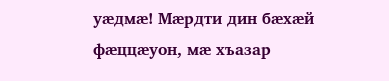уӕдмӕ! Мӕрдти дин бӕхӕй фӕццӕуон, мӕ хъазар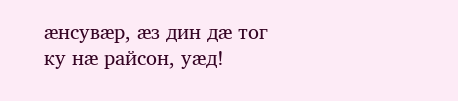ӕнсувӕр, ӕз дин дӕ тог ку нӕ райсон, уӕд!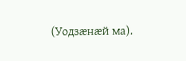(Уодзӕнӕй ма).